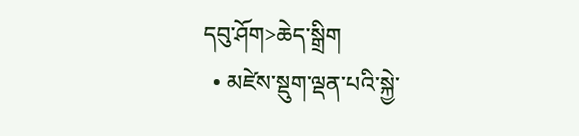དབུ་ཤོག>ཆེད་སྒྲིག
  • མཛེས་སྡུག་ལྡན་པའི་སྐྱེ་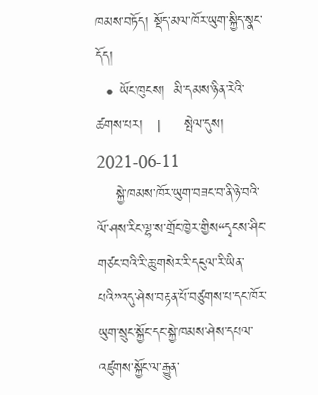ཁམས་བཏོད། སྡོད་མལ་ཁོར་ཡུག་སྐྱིད་སྣང་དོད།
  • ཡོང་ཁུངས།  མི་དམས་ཉིན་རེའི་ཚགས་པར།   |     སྤེལ་དུས།  2021-06-11
    སྐྱེ་ཁམས་ཁོར་ཡུག་བཟང་བ་ནི་ཉེ་བའི་ལོ་ཤས་རིང་ལྷ་ས་གྲོང་ཁྱེར་གྱིས“དྭངས་ཤིང་གཙང་བའི་རི་ཆུ་གསེར་རི་དངུལ་རི་ཡིན་པའི”འདུ་ཤེས་བརྟན་པོ་བཙུགས་པ་དང་ཁོར་ཡུག་སྲུང་སྐྱོང་དང་སྐྱེ་ཁམས་ཤེས་དཔལ་འཛུགས་སྐྱོང་ལ་རྒྱུན་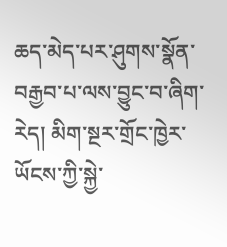ཆད་མེད་པར་ཤུགས་སྣོན་བརྒྱབ་པ་ལས་བྱུང་བ་ཞིག་རེད། མིག་སྔར་གྲོང་ཁྱེར་ཡོངས་ཀྱི་སྐྱེ་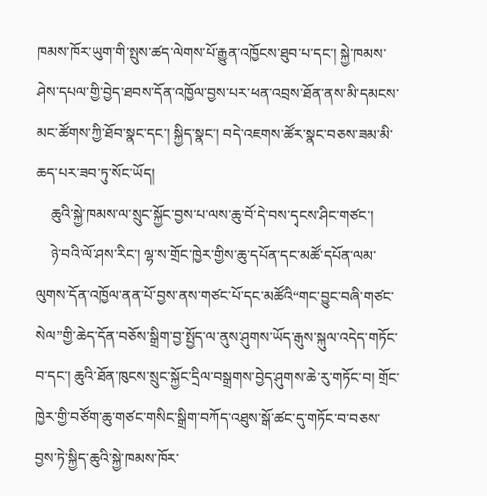ཁམས་ཁོར་ཡུག་གི་སྤུས་ཚད་ལེགས་པོ་རྒྱུན་འཁྱོངས་ཐུབ་པ་དང་། སྐྱེ་ཁམས་ཤེས་དཔལ་གྱི་བྱེད་ཐབས་དོན་འཁྱོལ་བྱས་པར་ཕན་འབྲས་ཐོན་ནས་མི་དམངས་མང་ཚོགས་ཀྱི་ཐོབ་སྣང་དང་། སྐྱིད་སྣང་། བདེ་འཇགས་ཚོར་སྣང་བཅས་ཟམ་མི་ཆད་པར་ཟབ་ཏུ་སོང་ཡོད།
    ཆུའི་སྐྱེ་ཁམས་ལ་སྲུང་སྐྱོང་བྱས་པ་ལས་ཆུ་བོ་དེ་བས་དྭངས་ཤིང་གཙང་།
    ཉེ་བའི་ལོ་ཤས་རིང་། ལྷ་ས་གྲོང་ཁྱེར་གྱིས་ཆུ་དཔོན་དང་མཚོ་དཔོན་ལམ་ལུགས་དོན་འཁྱོལ་ནན་པོ་བྱས་ནས་གཙང་པོ་དང་མཚོའི“གང་བྱུང་བཞི་གཙང་སེལ”གྱི་ཆེད་དོན་བཅོས་སྒྲིག་བྱ་སྤྱོད་ལ་ནུས་ཤུགས་ཡོད་རྒུས་སྐུལ་འདེད་གཏོང་བ་དང་། ཆུའི་ཐོན་ཁུངས་སྲུང་སྐྱོང་དྲིལ་བསྒྲགས་བྱེད་ཤུགས་ཆེ་རུ་གཏོང་བ། གྲོང་ཁྱེར་གྱི་བཙོག་ཆུ་གཙང་གསིང་སྒྲིག་བཀོད་འཐུས་སྒོ་ཚང་དུ་གཏོང་བ་བཅས་བྱས་ཏེ་སྐྱིད་ཆུའི་སྐྱེ་ཁམས་ཁོར་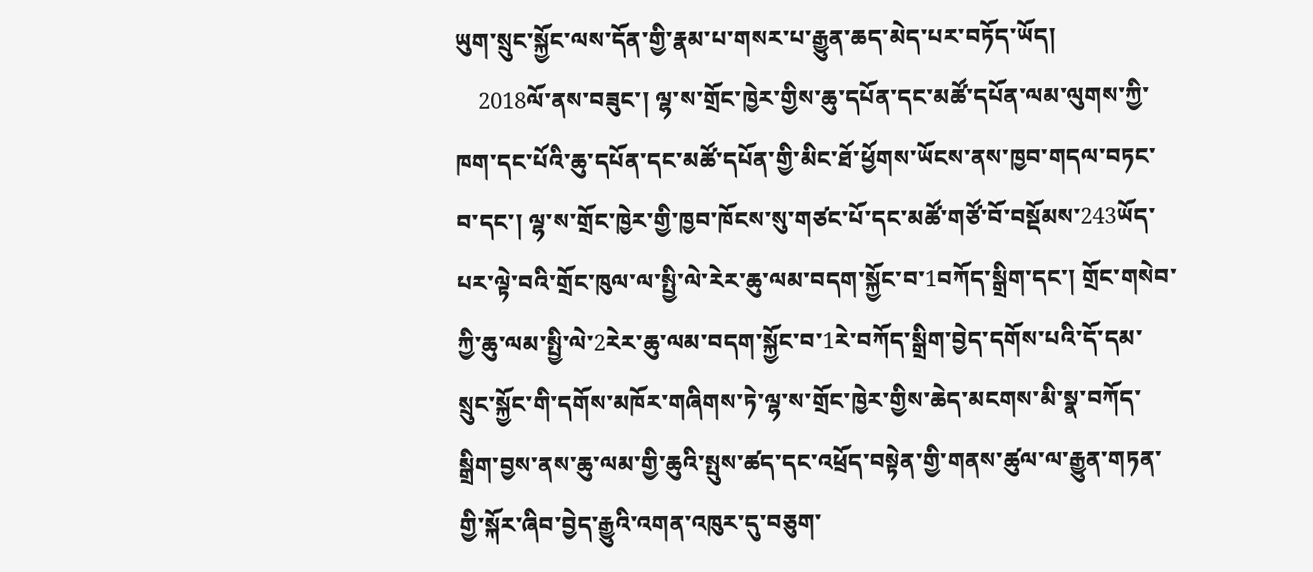ཡུག་སྲུང་སྐྱོང་ལས་དོན་གྱི་རྣམ་པ་གསར་པ་རྒྱུན་ཆད་མེད་པར་བཏོད་ཡོད།
    2018ལོ་ནས་བཟུང་། ལྷ་ས་གྲོང་ཁྱེར་གྱིས་ཆུ་དཔོན་དང་མཚོ་དཔོན་ལམ་ལུགས་ཀྱི་ཁག་དང་པོའི་ཆུ་དཔོན་དང་མཚོ་དཔོན་གྱི་མིང་ཐོ་ཕྱོགས་ཡོངས་ནས་ཁྱབ་གདལ་བཏང་བ་དང་། ལྷ་ས་གྲོང་ཁྱེར་གྱི་ཁྱབ་ཁོངས་སུ་གཙང་པོ་དང་མཚོ་གཙོ་བོ་བསྡོམས་243ཡོད་པར་ལྟེ་བའི་གྲོང་ཁུལ་ལ་སྤྱི་ལེ་རེར་ཆུ་ལམ་བདག་སྐྱོང་བ་1བཀོད་སྒྲིག་དང་། གྲོང་གསེབ་ཀྱི་ཆུ་ལམ་སྤྱི་ལེ་2རེར་ཆུ་ལམ་བདག་སྐྱོང་བ་1རེ་བཀོད་སྒྲིག་བྱེད་དགོས་པའི་དོ་དམ་སྲུང་སྐྱོང་གི་དགོས་མཁོར་གཞིགས་ཏེ་ལྷ་ས་གྲོང་ཁྱེར་གྱིས་ཆེད་མངགས་མི་སྣ་བཀོད་སྒྲིག་བྱས་ནས་ཆུ་ལམ་གྱི་ཆུའི་སྤུས་ཚད་དང་འཕྲོད་བསྟེན་གྱི་གནས་ཚུལ་ལ་རྒྱུན་གཏན་གྱི་སྐོར་ཞིབ་བྱེད་རྒྱུའི་འགན་འཁུར་དུ་བཅུག་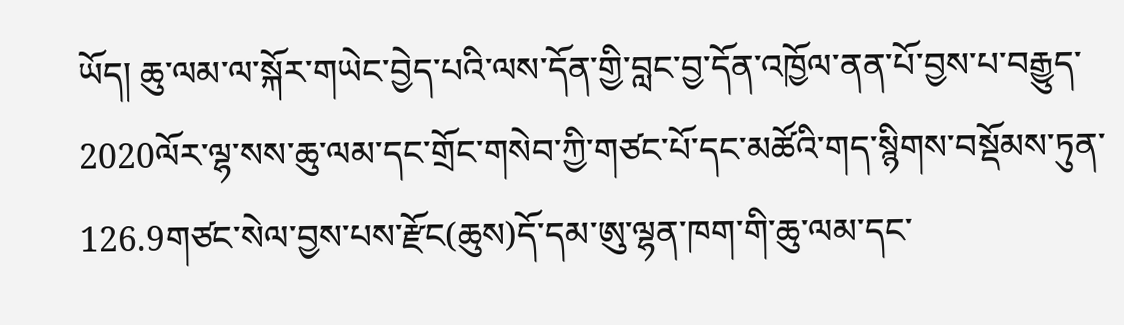ཡོད། ཆུ་ལམ་ལ་སྐོར་གཡེང་བྱེད་པའི་ལས་དོན་གྱི་བླང་བྱ་དོན་འཁྱོལ་ནན་པོ་བྱས་པ་བརྒྱུད་2020ལོར་ལྷ་སས་ཆུ་ལམ་དང་གྲོང་གསེབ་ཀྱི་གཙང་པོ་དང་མཚོའི་གད་སྙིགས་བསྡོམས་ཏུན་126.9གཙང་སེལ་བྱས་པས་རྫོང(ཆུས)དོ་དམ་ཨུ་ལྷན་ཁག་གི་ཆུ་ལམ་དང་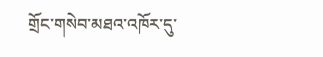གྲོང་གསེབ་མཐའ་འཁོར་དུ་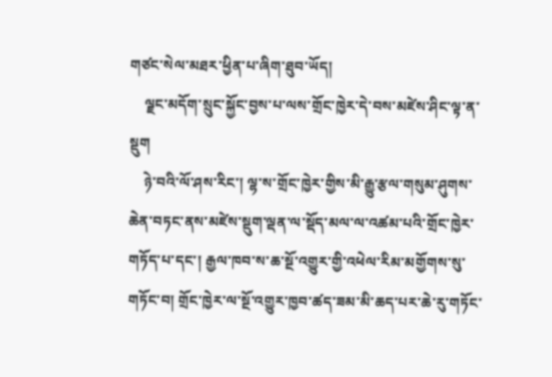གཙང་སེལ་མཐར་ཕྱིན་པ་ཞིག་ཐུབ་ཡོད།
    ལྗང་མདོག་སྲུང་སྐྱོང་བྱས་པ་ལས་གྲོང་ཁྱེར་དེ་བས་མཛེས་ཤིང་ལྟ་ན་སྡུག
    ཉེ་བའི་ལོ་ཤས་རིང་། ལྷ་ས་གྲོང་ཁྱེར་གྱིས་མི་རྒྱུ་རྩལ་གསུམ་ཤུགས་ཆེན་བཏང་ནས་མཛེས་སྡུག་ལྡན་ལ་སྡོད་མལ་ལ་འཚམ་པའི་གྲོང་ཁྱེར་གཏོད་པ་དང་། རྒྱལ་ཁབ་ས་ཆ་སྔོ་འགྱུར་གྱི་འཕེལ་རིམ་མགྱོགས་སུ་གཏོང་བ། གྲོང་ཁྱེར་ལ་སྔོ་འགྱུར་ཁྱབ་ཚད་ཟམ་མི་ཆད་པར་ཆེ་རུ་གཏོང་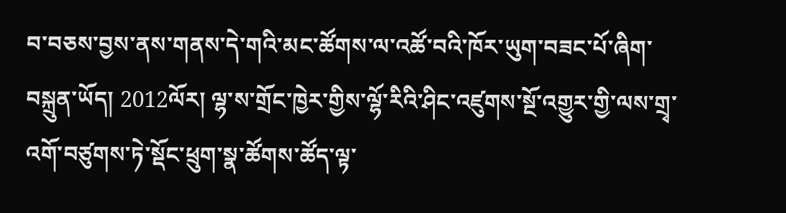བ་བཅས་བྱས་ནས་གནས་དེ་གའི་མང་ཚོགས་ལ་འཚོ་བའི་ཁོར་ཡུག་བཟང་པོ་ཞིག་བསྐྲུན་ཡོད། 2012ལོར། ལྷ་ས་གྲོང་ཁྱེར་གྱིས་ལྷོ་རིའི་ཤིང་འཛུགས་སྔོ་འགྱུར་གྱི་ལས་གྲྭ་འགོ་བཙུགས་ཏེ་སྡོང་ཕྲུག་སྣ་ཚོགས་ཚོད་ལྟ་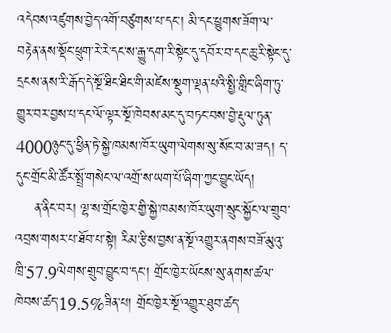འདེབས་འཛུགས་བྱེད་འགོ་བཙུགས་པ་དང་། མི་དང་ཕྱུགས་ཟོག་ལ་བརྟེན་ནས་སྡོང་ཕྲུག་རེ་རེ་དང་ས་རྒྱུ་དག་རི་སྟེང་དུ་དབོར་བ་དང་ཆུ་རི་སྟེང་དུ་དྲངས་ནས་རི་རྒོད་དེ་སྔོ་ཐིང་ཐིང་གི་མཛེས་སྡུག་ལྡན་པའི་སྤྱི་གླིང་ཞིག་ཏུ་གྱུར་བར་བྱས་པ་དང་ལོ་ལྟར་སྔོ་ཁེབས་མང་དུ་བཏང་བས་བྱེ་རྡུལ་ཏུན་4000ཉུང་དུ་ཕྱིན་ཏེ་སྐྱེ་ཁམས་ཁོར་ཡུག་ལེགས་སུ་སོང་བ་མ་ཟད། ད་དུང་གྲོང་མི་ཚོར་སྤྲོ་གསེང་ལ་འགྲོ་ས་ཡག་པོ་ཞིག་ཀྱང་བྱུང་ཡོད།
    ན་ནིང་བར། ལྷ་ས་གྲོང་ཁྱེར་གྱི་སྐྱེ་ཁམས་ཁོར་ཡུག་སྲུང་སྐྱོང་ལ་གྲུབ་འབྲས་གསར་པ་ཐོབ་པ་སྟེ། རིམ་རྩིས་བྱས་ན་སྔོ་འགྱུར་ནགས་བཟོ་མུའུ་ཁྲི་57.9ལེགས་གྲུབ་བྱུང་བ་དང་། གྲོང་ཁྱེར་ཡོངས་སུ་ནགས་ཚལ་ཁེབས་ཚད་19.5%ཟིན་པ། གྲོང་ཁྱེར་སྔོ་འགྱུར་ཐུབ་ཚད་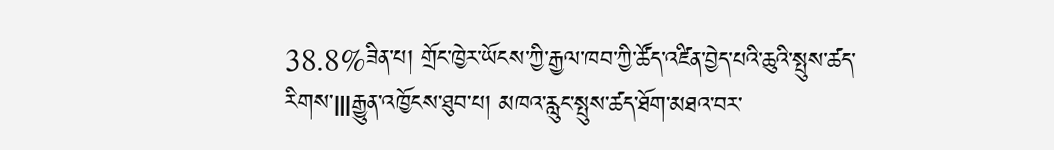38.8%ཟིན་པ། གྲོང་ཁྱེར་ཡོངས་ཀྱི་རྒྱལ་ཁབ་ཀྱི་ཚོད་འཛིན་བྱེད་པའི་ཆུའི་སྤུས་ཚད་རིགས་Ⅲརྒྱུན་འཁྱོངས་ཐུབ་པ། མཁའ་རླུང་སྤུས་ཚད་ཐོག་མཐའ་བར་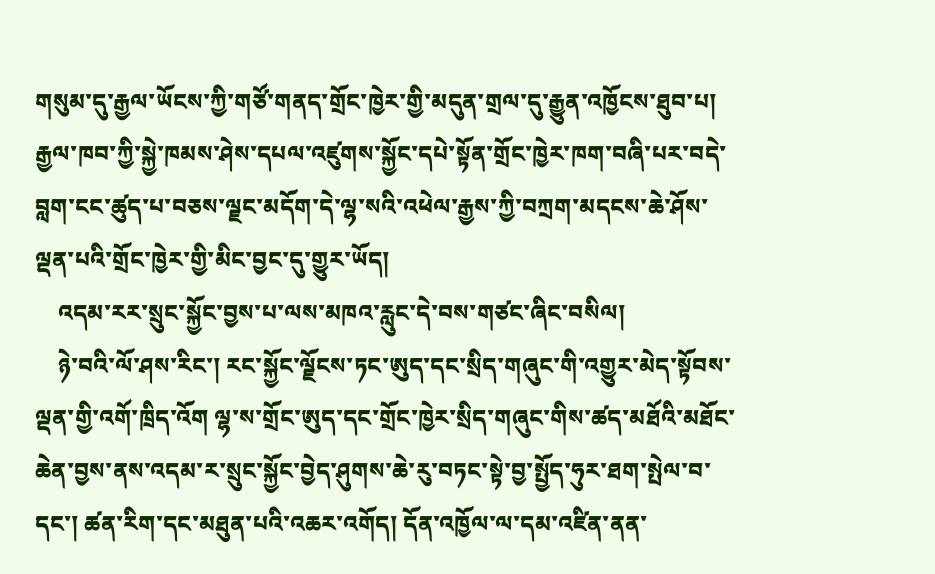གསུམ་དུ་རྒྱལ་ཡོངས་ཀྱི་གཙོ་གནད་གྲོང་ཁྱེར་གྱི་མདུན་གྲལ་དུ་རྒྱུན་འཁྱོངས་ཐུབ་པ། རྒྱལ་ཁབ་ཀྱི་སྐྱེ་ཁམས་ཤེས་དཔལ་འཛུགས་སྐྱོང་དཔེ་སྟོན་གྲོང་ཁྱེར་ཁག་བཞི་པར་བདེ་བླག་ངང་ཚུད་པ་བཅས་ལྗང་མདོག་དེ་ལྷ་སའི་འཕེལ་རྒྱས་ཀྱི་བཀྲག་མདངས་ཆེ་ཤོས་ལྡན་པའི་གྲོང་ཁྱེར་གྱི་མིང་བྱང་དུ་གྱུར་ཡོད།
    འདམ་རར་སྲུང་སྐྱོང་བྱས་པ་ལས་མཁའ་རླུང་དེ་བས་གཙང་ཞིང་བསིལ།
    ཉེ་བའི་ལོ་ཤས་རིང་། རང་སྐྱོང་ལྗོངས་ཏང་ཨུད་དང་སྲིད་གཞུང་གི་འགྱུར་མེད་སྟོབས་ལྡན་གྱི་འགོ་ཁྲིད་འོག ལྷ་ས་གྲོང་ཨུད་དང་གྲོང་ཁྱེར་སྲིད་གཞུང་གིས་ཚད་མཐོའི་མཐོང་ཆེན་བྱས་ནས་འདམ་ར་སྲུང་སྐྱོང་བྱེད་ཤུགས་ཆེ་རུ་བཏང་སྟེ་བྱ་སྤྱོད་ཧུར་ཐག་སྤེལ་བ་དང་། ཚན་རིག་དང་མཐུན་པའི་འཆར་འགོད། དོན་འཁྱོལ་ལ་དམ་འཛིན་ནན་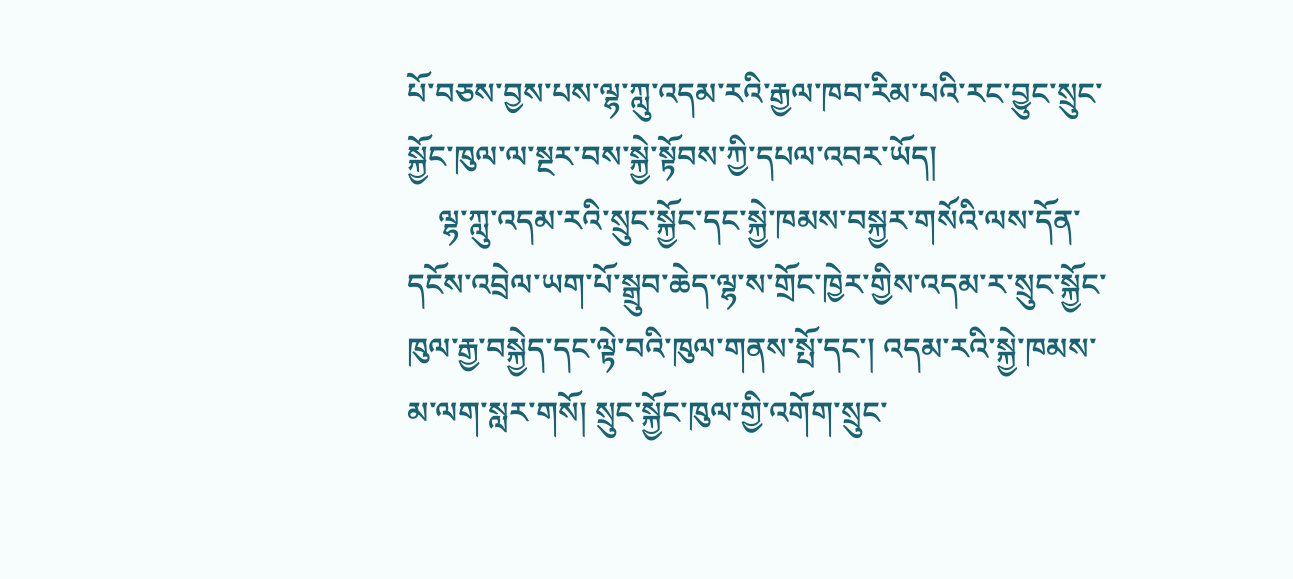པོ་བཅས་བྱས་པས་ལྷ་ཀླུ་འདམ་རའི་རྒྱལ་ཁབ་རིམ་པའི་རང་བྱུང་སྲུང་སྐྱོང་ཁུལ་ལ་སྔར་བས་སྐྱེ་སྟོབས་ཀྱི་དཔལ་འབར་ཡོད།
    ལྷ་ཀླུ་འདམ་རའི་སྲུང་སྐྱོང་དང་སྐྱེ་ཁམས་བསྐྱར་གསོའི་ལས་དོན་དངོས་འབྲེལ་ཡག་པོ་སྒྲུབ་ཆེད་ལྷ་ས་གྲོང་ཁྱེར་གྱིས་འདམ་ར་སྲུང་སྐྱོང་ཁུལ་རྒྱ་བསྐྱེད་དང་ལྟེ་བའི་ཁུལ་གནས་སྤོ་དང་། འདམ་རའི་སྐྱེ་ཁམས་མ་ལག་སླར་གསོ། སྲུང་སྐྱོང་ཁུལ་གྱི་འགོག་སྲུང་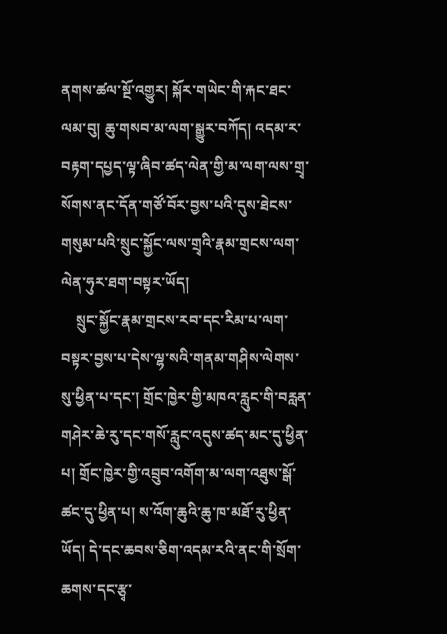ནགས་ཚལ་སྔོ་འགྱུར། སྐོར་གཡེང་གི་རྐང་ཐང་ལམ་བུ། ཆུ་གསབ་མ་ལག་སྒྱུར་བཀོད། འདམ་ར་བརྟག་དཔྱད་ལྟ་ཞིབ་ཚད་ལེན་གྱི་མ་ལག་ལས་གྲྭ་སོགས་ནང་དོན་གཙོ་བོར་བྱས་པའི་དུས་ཐེངས་གསུམ་པའི་སྲུང་སྐྱོང་ལས་གྲྭའི་རྣམ་གྲངས་ལག་ལེན་ཧུར་ཐག་བསྟར་ཡོད།
    སྲུང་སྐྱོང་རྣམ་གྲངས་རབ་དང་རིམ་པ་ལག་བསྟར་བྱས་པ་དེས་ལྷ་སའི་གནམ་གཤིས་ལེགས་སུ་ཕྱིན་པ་དང་། གྲོང་ཁྱེར་གྱི་མཁའ་རླུང་གི་བརླན་གཤེར་ཆེ་རུ་དང་གསོ་རླུང་འདུས་ཚད་མང་དུ་ཕྱིན་པ། གྲོང་ཁྱེར་གྱི་འབྲུབ་འགོག་མ་ལག་འཐུས་སྒོ་ཚང་དུ་ཕྱིན་པ། ས་འོག་ཆུའི་ཆུ་ཁ་མཐོ་རུ་ཕྱིན་ཡོད། དེ་དང་ཆབས་ཅིག་འདམ་རའི་ནང་གི་སྲོག་ཆགས་དང་རྩྭ་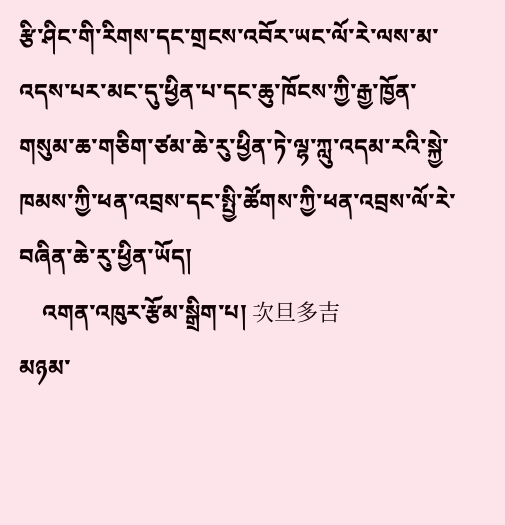རྩི་ཤིང་གི་རིགས་དང་གྲངས་འབོར་ཡང་ལོ་རེ་ལས་མ་འདས་པར་མང་དུ་ཕྱིན་པ་དང་ཆུ་ཁོངས་ཀྱི་རྒྱ་ཁྱོན་གསུམ་ཆ་གཅིག་ཙམ་ཆེ་རུ་ཕྱིན་ཏེ་ལྷ་ཀླུ་འདམ་རའི་སྐྱེ་ཁམས་ཀྱི་ཕན་འབྲས་དང་སྤྱི་ཚོགས་ཀྱི་ཕན་འབྲས་ལོ་རེ་བཞིན་ཆེ་རུ་ཕྱིན་ཡོད།
    འགན་འཁུར་རྩོམ་སྒྲིག་པ། 次旦多吉
མཉམ་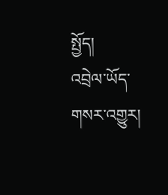སྤྱོད།
འབྲེལ་ཡོད་གསར་འགྱུར།